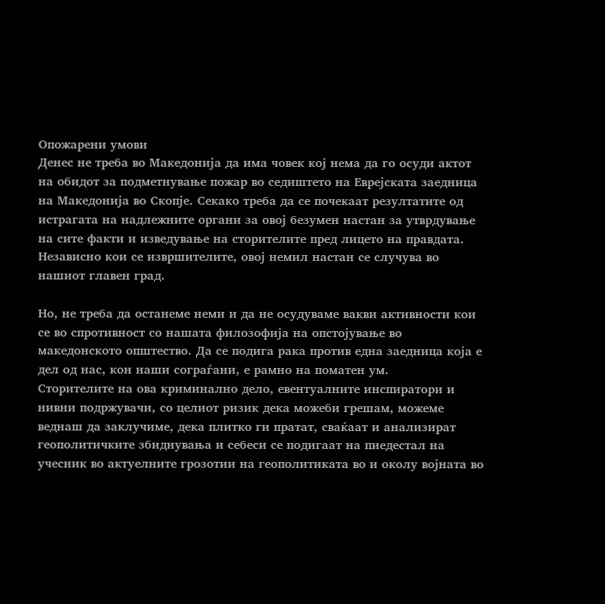Опожарени умови
Денес не треба во Македонија да има човек кој нема да го осуди актот на обидот за подметнување пожар во седиштето на Еврејската заедница на Македонија во Скопје. Секако треба да се почекаат резултатите од истрагата на надлежните органи за овој безумен настан за утврдување на сите факти и изведување на сторителите пред лицето на правдата. Независно кои се извршителите, овој немил настан се случува во нашиот главен град.

Но, не треба да останеме неми и да не осудуваме вакви активности кои се во спротивност со нашата филозофија на опстојување во македонското општество. Да се подига рака против една заедница која е дел од нас, кон наши сограѓани, е рамно на поматен ум.
Сторителите на ова криминално дело, евентуалните инспиратори и нивни подржувачи, со целиот ризик дека можеби грешам, можеме веднаш да заклучиме, дека плитко ги пратат, сваќаат и анализират геополитичките збиднувања и себеси се подигаат на пиедестал на учесник во актуелните грозотии на геополитиката во и околу војната во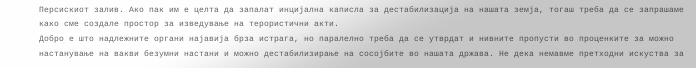Персискиот залив. Ако пак им е целта да запалат инцијална каписла за дестабилизација на нашата земја, тогаш треба да се запрашаме како сме создале простор за изведување на терористични акти.
Добро е што надлежните органи најавија брза истрага, но паралелно треба да се утврдат и нивните пропусти во проценките за можно настанување на вакви безумни настани и можно дестабилизирање на сосојбите во нашата држава. Не дека немавме претходни искуства за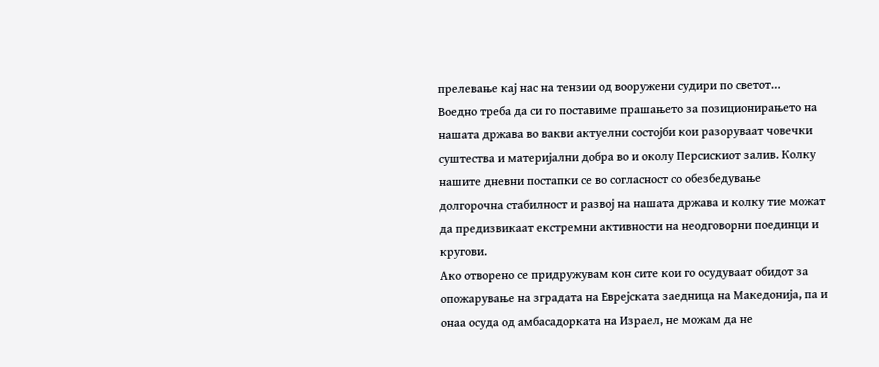прелевање кај нас на тензии од вооружени судири по светот…
Воедно треба да си го поставиме прашањето за позиционирањето на нашата држава во вакви актуелни состојби кои разоруваат човечки суштества и материјални добра во и околу Персискиот залив. Колку нашите дневни постапки се во согласност со обезбедување долгорочна стабилност и развој на нашата држава и колку тие можат да предизвикаат екстремни активности на неодговорни поединци и кругови.
Ако отворено се придружувам кон сите кои го осудуваат обидот за опожарување на зградата на Еврејската заедница на Македонија, па и онаа осуда од амбасадорката на Израел, не можам да не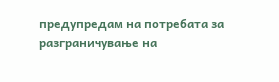предупредам на потребата за разграничување на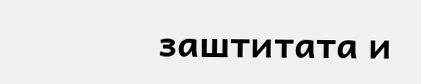заштитата и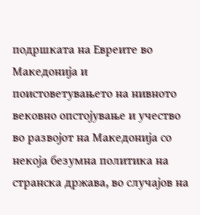подршката на Евреите во Македонија и поистоветувањето на нивното вековно опстојување и учество во развојот на Македонија со некоја безумна политика на странска држава, во случајов на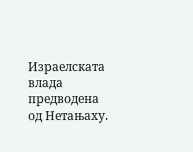Израелската влада предводена од Нетањаху.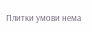Плитки умови нема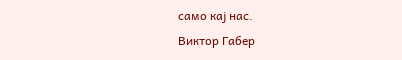само кај нас.
Виктор Габер